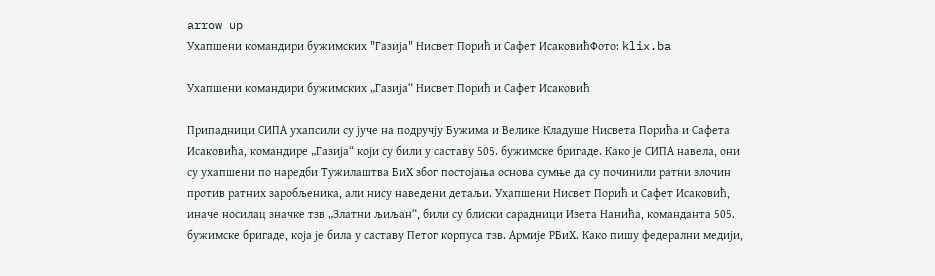arrow up
Ухапшени командири бужимских "Газија" Нисвет Порић и Сафет ИсаковићФото: klix.ba

Ухапшени командири бужимских „Газија“ Нисвет Порић и Сафет Исаковић

Припадници СИПА ухапсили су јуче на подручју Бужима и Велике Кладуше Нисвета Порића и Сафета Исаковића, командире „Газија“ који су били у саставу 505. бужимске бригаде. Како је СИПА навела, они су ухапшени по наредби Тужилаштва БиХ због постојања основа сумње да су починили ратни злочин против ратних заробљеника, али нису наведени детаљи. Ухапшени Нисвет Порић и Сафет Исаковић, иначе носилац значке тзв „Златни љиљан“, били су блиски сарадници Изета Нанића, команданта 505. бужимске бригаде, која је била у саставу Петог корпуса тзв. Армије РБиХ. Како пишу федерални медији,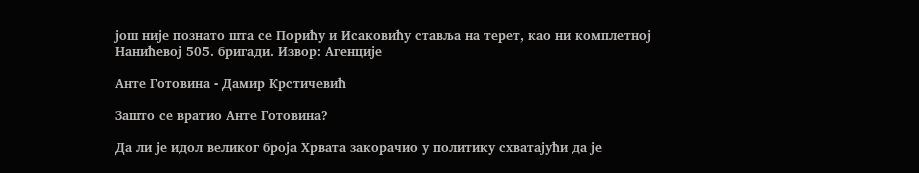још није познато шта се Порићу и Исаковићу ставља на терет, као ни комплетној Нанићевој 505. бригади. Извор: Агенције

Анте Готовина - Дамир Крстичевић

Зашто се вратио Анте Готовина?

Да ли је идол великог броја Хрвата закорачио у политику схватајући да је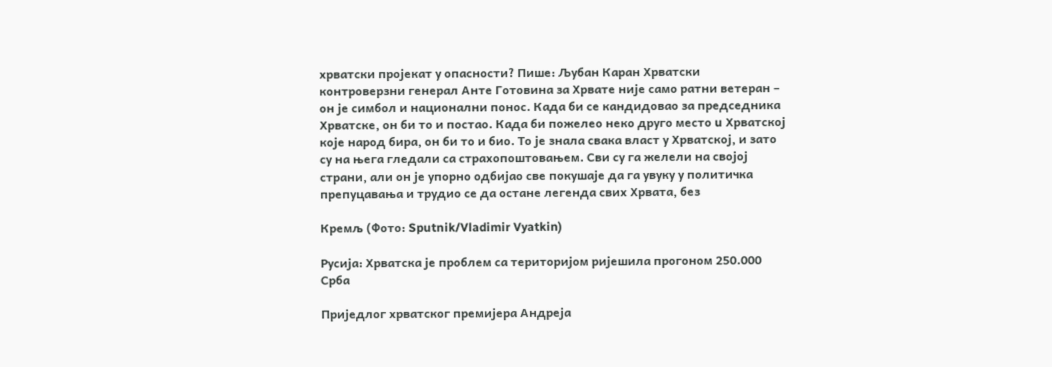хрватски пројекат у опасности? Пише: Љубан Каран Хрватски контрoверзни генерал Анте Готовина за Хрвате није само ратни ветеран – он је симбол и национални понос. Када би се кандидовао за председника Хрватске, он би то и постао. Када би пожелео неко друго место u Хрватској које народ бира, он би то и био. То је знала свака власт у Хрватској, и зато су на њега гледали са страхопоштовањем. Сви су га желели на својој страни, али он је упорно одбијао све покушаје да га увуку у политичка препуцавања и трудио се да остане легенда свих Хрвата, без

Кремљ (Фото: Sputnik/Vladimir Vyatkin)

Русија: Хрватска је проблем са територијом ријешила прогоном 250.000 Срба

Приједлог хрватског премијера Андреја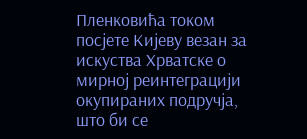Пленковића током посјете Кијеву везан за искуства Хрватске о мирној реинтеграцији окупираних подручја, што би се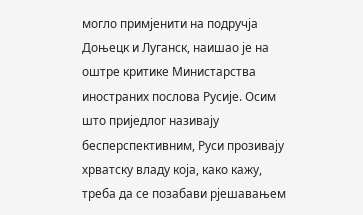могло примјенити на подручја Доњецк и Луганск, наишао је на оштре критике Министарства иностраних послова Русије. Осим што приједлог називају бесперспективним, Руси прозивају хрватску владу која, како кажу, треба да се позабави рјешавањем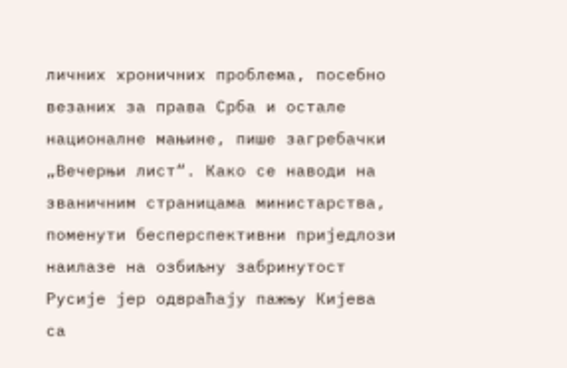личних хроничних проблема, посебно везаних за права Срба и остале националне мањине, пише загребачки „Вечерњи лист“. Како се наводи на званичним страницама министарства, поменути бесперспективни приједлози наилазе на озбиљну забринутост Русије јер одвраћају пажњу Кијева са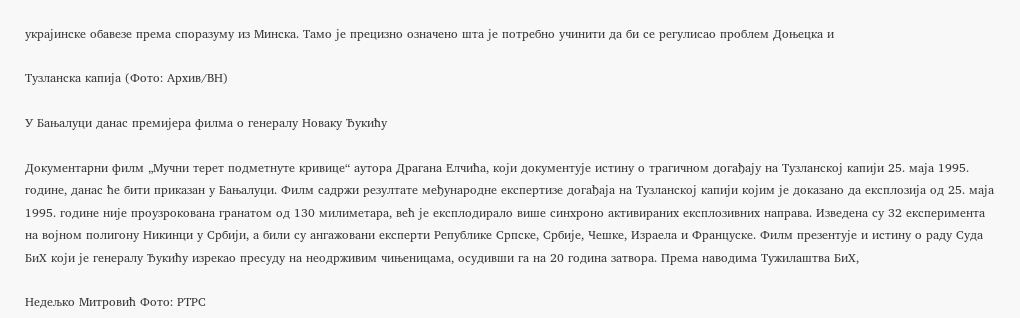украјинске обавезе према споразуму из Минска. Тамо је прецизно означено шта је потребно учинити да би се регулисао проблем Доњецка и

Тузланска капија (Фото: Архив/ВН)

У Бањалуци данас премијера филма о генералу Новаку Ђукићу

Документарни филм „Мучни терет подметнуте кривице“ аутора Драгана Елчића, који документује истину о трагичном догађају на Тузланској капији 25. маја 1995. године, данас ће бити приказан у Бањалуци. Филм садржи резултате међународне експертизе догађаја на Тузланској капији којим је доказано да експлозија од 25. маја 1995. године није проузрокована гранатом од 130 милиметара, већ је експлодирало више синхроно активираних експлозивних направа. Изведена су 32 експеримента на војном полигону Никинци у Србији, а били су ангажовани експерти Републике Српске, Србије, Чешке, Израела и Француске. Филм презентује и истину о раду Суда БиХ који је генералу Ђукићу изрекао пресуду на неодрживим чињеницама, осудивши га на 20 година затвора. Према наводима Тужилаштва БиХ,

Недељко Митровић Фото: РТРС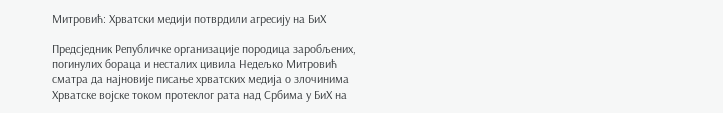Митровић: Хрватски медији потврдили агресију на БиХ

Предсједник Републичке организације породица заробљених, погинулих бораца и несталих цивила Недељко Митровић сматра да најновије писање хрватских медија о злочинима Хрватске војске током протеклог рата над Србима у БиХ на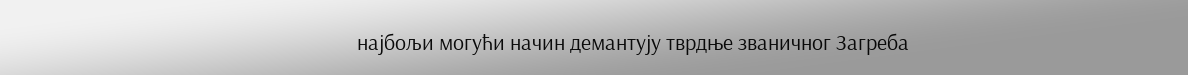најбољи могући начин демантују тврдње званичног Загреба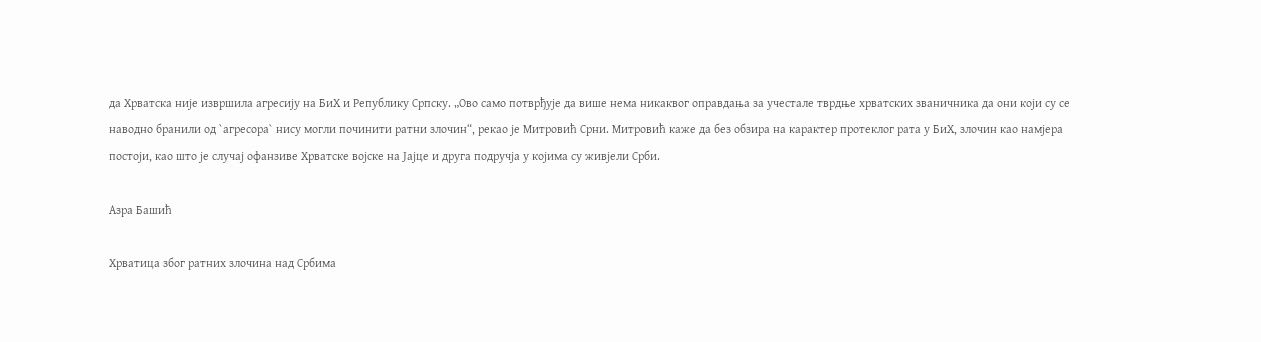да Хрватска није извршила агресију на БиХ и Републику Српску. „Ово само потврђује да више нема никаквог оправдања за учестале тврдње хрватских званичника да они који су се наводно бранили од `агресора` нису могли починити ратни злочин“, рекао је Митровић Срни. Митровић каже да без обзира на карактер протеклог рата у БиХ, злочин као намјера постоји, као што је случај офанзиве Хрватске војске на Јајце и друга подручја у којима су живјели Срби.

Азра Башић

Хрватица због ратних злочина над Србима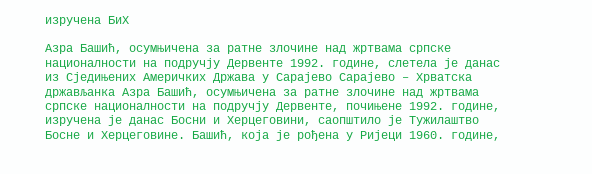изручена БиХ

Азра Башић, осумњичена за ратне злочине над жртвама српске националности на подручју Дервенте 1992. године, слетела је данас из Сједињених Америчких Држава у Сарајево Сарајево – Хрватска држављанка Азра Башић, осумњичена за ратне злочине над жртвама српске националности на подручју Дервенте, почињене 1992. године, изручена је данас Босни и Херцеговини, саопштило је Тужилаштво Босне и Херцеговине. Башић, која је рођена у Ријеци 1960. године,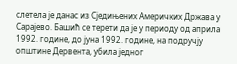слетела је данас из Сједињених Америчких Држава у Сарајево. Башић се терети да је у периоду од априла 1992. године, до јуна 1992. године, на подручју општине Дервента, убила једног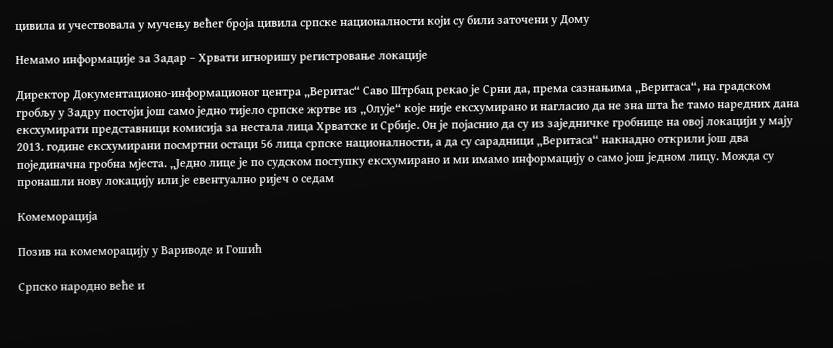цивила и учествовала у мучењу већег броја цивила српске националности који су били заточени у Дому

Немамо информације за Задар – Хрвати игноришу регистровање локације

Директор Документационо-информационог центра „Веритас“ Саво Штрбац рекао је Срни да, према сазнањима „Веритаса“, на градском гробљу у Задру постоји још само једно тијело српске жртве из „Олује“ које није ексхумирано и нагласио да не зна шта ће тамо наредних дана ексхумирати представници комисија за нестала лица Хрватске и Србије. Он је појаснио да су из заједничке гробнице на овој локацији у мају 2013. године ексхумирани посмртни остаци 56 лица српске националности, а да су сарадници „Веритаса“ накнадно открили још два појединачна гробна мјеста. „Једно лице је по судском поступку ексхумирано и ми имамо информацију о само још једном лицу. Можда су пронашли нову локацију или је евентуално ријеч о седам

Комеморација

Позив на комеморацију у Вариводе и Гошић

Српско народно веће и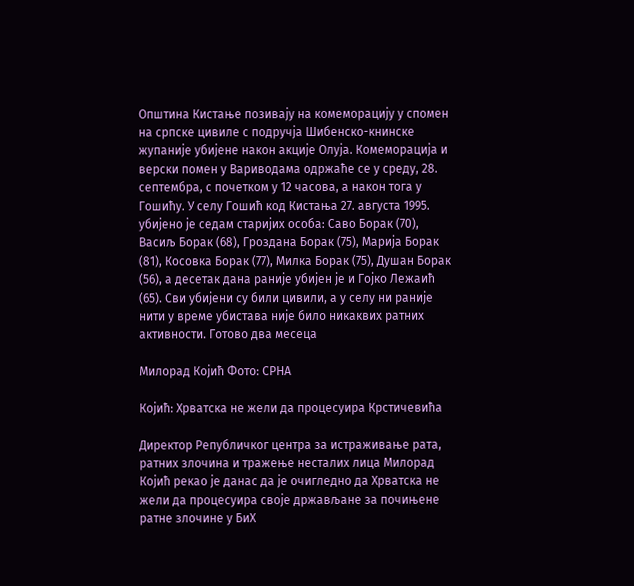Општина Кистање позивају на комеморацију у спомен на српске цивиле с подручја Шибенско-книнске жупаније убијене након акције Олуја. Комеморација и верски помен у Вариводама одржаће се у среду, 28. септембра, с почетком у 12 часова, а након тога у Гошићу. У селу Гошић код Кистања 27. августа 1995. убијено је седам старијих особа: Саво Борак (70), Васиљ Борак (68), Гроздана Борак (75), Марија Борак (81), Косовка Борак (77), Милка Борак (75), Душан Борак (56), а десетак дана раније убијен је и Гојко Лежаић (65). Сви убијени су били цивили, а у селу ни раније нити у време убистава није било никаквих ратних активности. Готово два месеца

Милорад Којић Фото: СРНА

Којић: Хрватска не жели да процесуира Крстичевића

Директор Републичког центра за истраживање рата, ратних злочина и тражење несталих лица Милорад Којић рекао је данас да је очигледно да Хрватска не жели да процесуира своје држављане за почињене ратне злочине у БиХ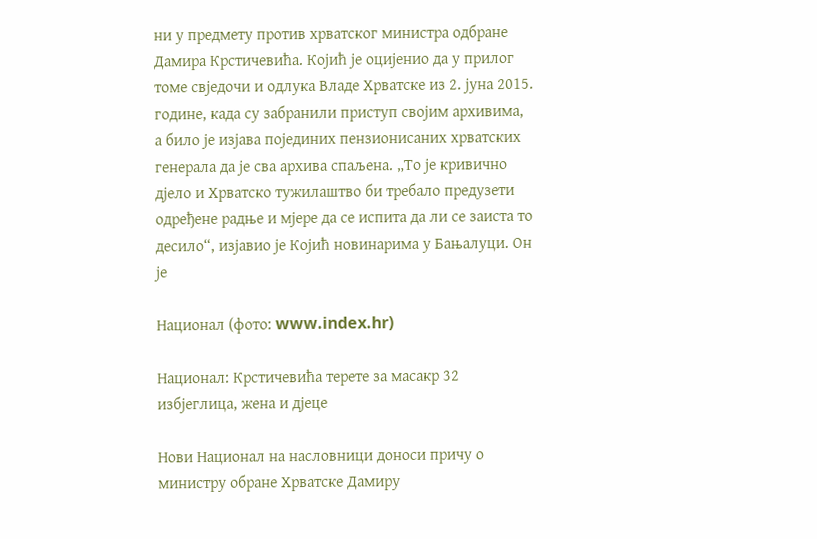ни у предмету против хрватског министра одбране Дамира Крстичевића. Којић је оцијенио да у прилог томе свједочи и одлука Владе Хрватске из 2. јуна 2015. године, када су забранили приступ својим архивима, а било је изјава појединих пензионисаних хрватских генерала да је сва архива спаљена. „То је кривично дјело и Хрватско тужилаштво би требало предузети одређене радње и мјере да се испита да ли се заиста то десило“, изјавио је Којић новинарима у Бањалуци. Он је

Национал (фото: www.index.hr)

Национал: Крстичевића терете за масакр 32 избјеглица, жена и дјеце

Нови Национал на насловници доноси причу о министру обране Хрватске Дамиру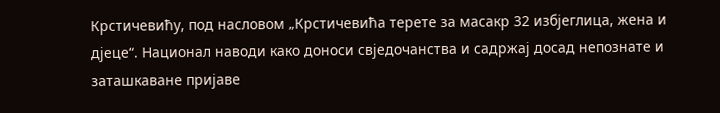Крстичевићу, под насловом „Крстичевића терете за масакр 32 избјеглица, жена и дјеце“. Национал наводи како доноси свједочанства и садржај досад непознате и заташкаване пријаве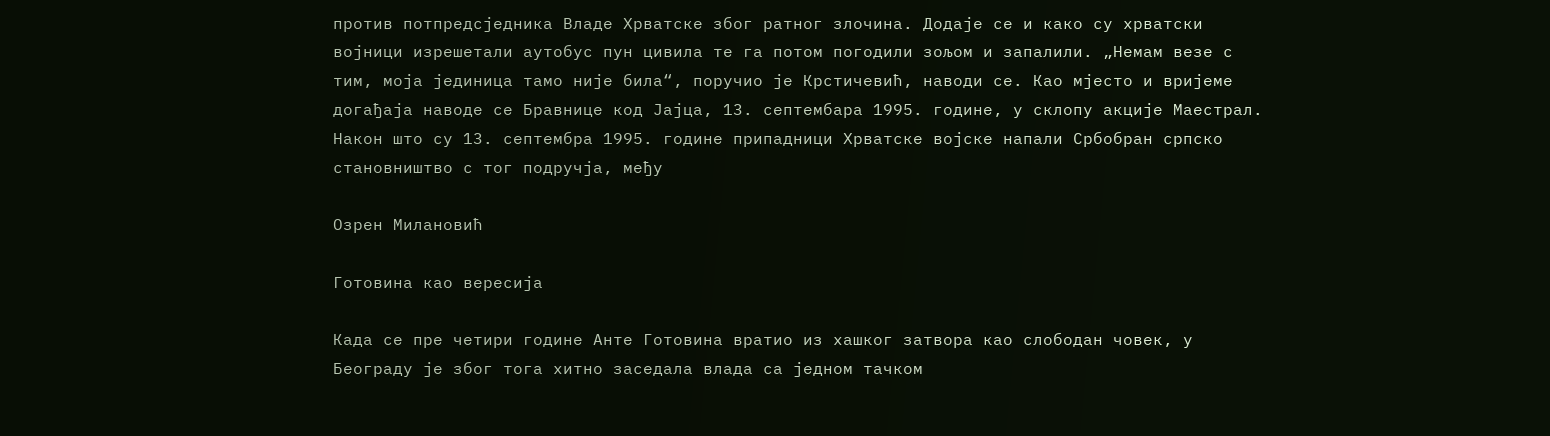против потпредсједника Владе Хрватске због ратног злочина. Додаје се и како су хрватски војници изрешетали аутобус пун цивила те га потом погодили зољом и запалили. „Немам везе с тим, моја јединица тамо није била“, поручио је Крстичевић, наводи се. Као мјесто и вријеме догађаја наводе се Бравнице код Јајца, 13. септембара 1995. године, у склопу акције Маестрал. Након што су 13. септембра 1995. године припадници Хрватске војске напали Србобран српско становништво с тог подручја, међу

Озрен Милановић

Готовина као вересија

Када се пре четири године Анте Готовина вратио из хашког затвора као слободан човек, у Београду је због тога хитно заседала влада са једном тачком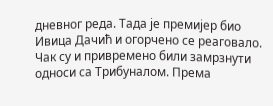дневног реда. Тада је премијер био Ивица Дачић и огорчено се реаговало. Чак су и привремено били замрзнути односи са Трибуналом. Према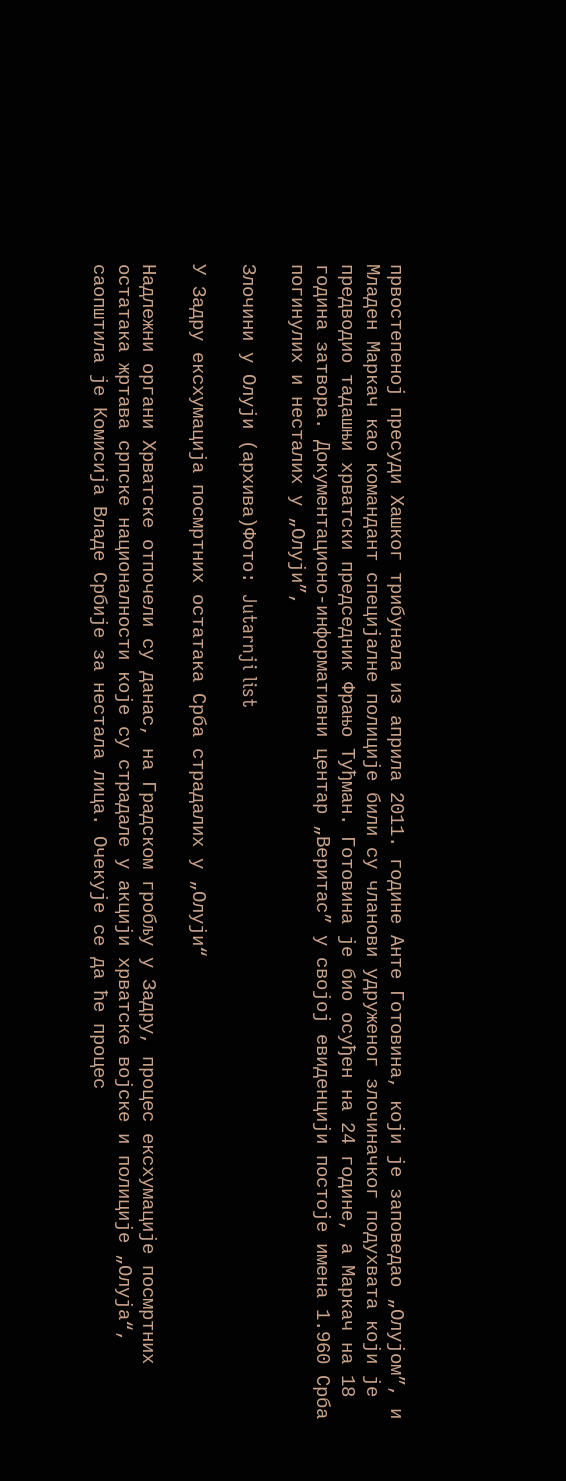првостепеној пресуди Хашког трибунала из априла 2011. године Анте Готовина, који је заповедао „Олујом”, и Младен Маркач као командант специјалне полиције били су чланови удруженог злочиначког подухвата који је предводио тадашњи хрватски председник Фрањо Туђман. Готовина је био осуђен на 24 године, а Маркач на 18 година затвора. Документационо-информативни центар „Веритас” у својој евиденцији постоје имена 1.960 Срба погинулих и несталих у „Олуји”,

Злочини у Олуји (архива)Фото: Jutarnji list

У Задру ексхумација посмртних остатака Срба страдалих у „Олуји“

Надлежни органи Хрватске отпочели су данас, на Градском гробљу у Задру, процес ексхумације посмртних остатака жртава српске националности које су страдале у акцији хрватске војске и полиције „Олуја“, саопштила је Комисија Владе Србије за нестала лица. Очекује се да ће процес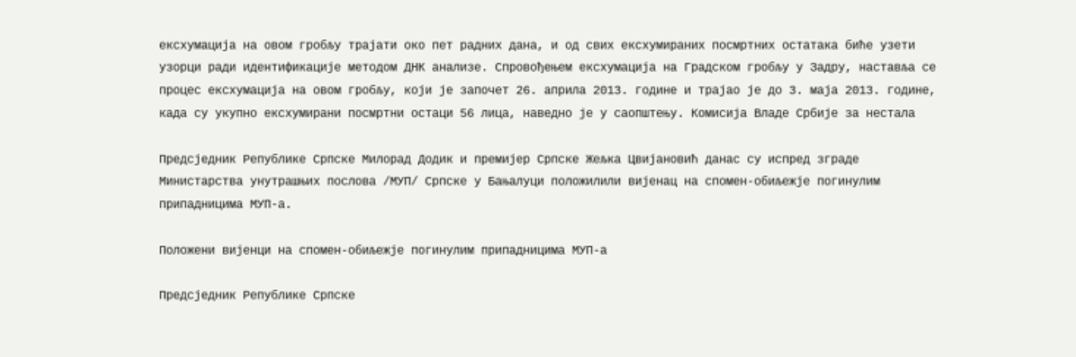ексхумација на овом гробљу трајати око пет радних дана, и од свих ексхумираних посмртних остатака биће узети узорци ради идентификације методом ДНК анализе. Спровођењем ексхумација на Градском гробљу у Задру, наставља се процес ексхумација на овом гробљу, који је започет 26. априла 2013. године и трајао је до 3. маја 2013. године, када су укупно ексхумирани посмртни остаци 56 лица, наведно је у саопштењу. Комисија Владе Србије за нестала

Предсједник Републике Српске Милорад Додик и премијер Српске Жељка Цвијановић данас су испред зграде Министарства унутрашњих послова /МУП/ Српске у Бањалуци положилили вијенац на спомен-обиљежје погинулим припадницима МУП-а.

Положени вијенци на спомен-обиљежје погинулим припадницима МУП-а

Предсједник Републике Српске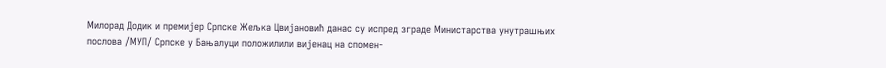Милорад Додик и премијер Српске Жељка Цвијановић данас су испред зграде Министарства унутрашњих послова /МУП/ Српске у Бањалуци положилили вијенац на спомен-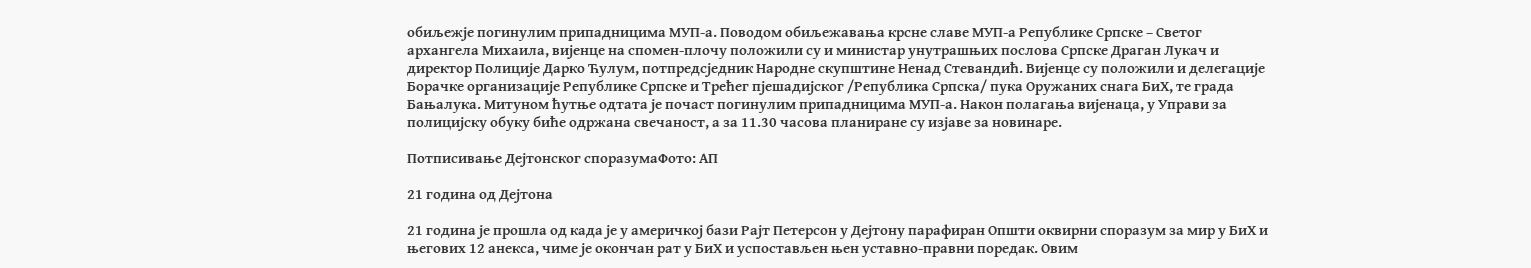обиљежје погинулим припадницима МУП-а. Поводом обиљежавања крсне славе МУП-а Републике Српске – Светог архангела Михаила, вијенце на спомен-плочу положили су и министар унутрашњих послова Српске Драган Лукач и директор Полиције Дарко Ћулум, потпредсједник Народне скупштине Ненад Стевандић. Вијенце су положили и делегације Борачке организације Републике Српске и Трећег пјешадијског /Република Српска/ пука Оружаних снага БиХ, те града Бањалука. Митуном ћутње одтата је почаст погинулим припадницима МУП-а. Након полагања вијенаца, у Управи за полицијску обуку биће одржана свечаност, а за 11.30 часова планиране су изјаве за новинаре.

Потписивање Дејтонског споразумаФото: АП

21 година од Дејтона

21 година је прошла од када је у америчкој бази Рајт Петерсон у Дејтону парафиран Општи оквирни споразум за мир у БиХ и његових 12 анекса, чиме је окончан рат у БиХ и успостављен њен уставно-правни поредак. Овим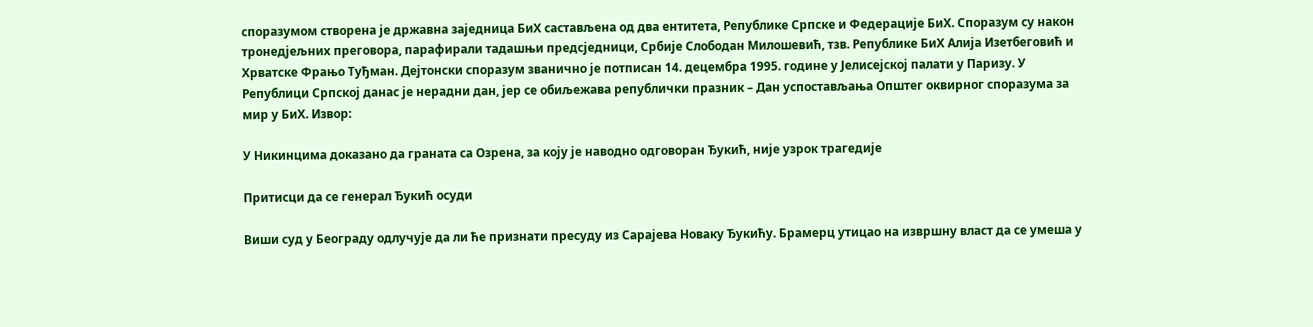споразумом створена је државна заједница БиХ састављена од два ентитета, Републике Српске и Федерације БиХ. Споразум су након тронедјељних преговора, парафирали тадашњи предсједници, Србије Слободан Милошевић, тзв. Републике БиХ Алија Изетбеговић и Хрватске Фрањо Туђман. Дејтонски споразум званично је потписан 14. децембра 1995. године у Јелисејској палати у Паризу. У Републици Српској данас је нерадни дан, јер се обиљежава републички празник – Дан успостављања Општег оквирног споразума за мир у БиХ. Извор:

У Никинцима доказано да граната са Озрена, за коју је наводно одговоран Ђукић, није узрок трагедије

Притисци да се генерал Ђукић осуди

Виши суд у Београду одлучује да ли ће признати пресуду из Сарајева Новаку Ђукићу. Брамерц утицао на извршну власт да се умеша у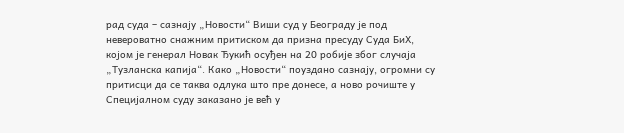рад суда – сазнају „Новости“ Виши суд у Београду је под невероватно снажним притиском да призна пресуду Суда БиХ, којом је генерал Новак Ђукић осуђен на 20 робије због случаја „Тузланска капија“. Како „Новости“ поуздано сазнају, огромни су притисци да се таква одлука што пре донесе, а ново рочиште у Специјалном суду заказано је већ у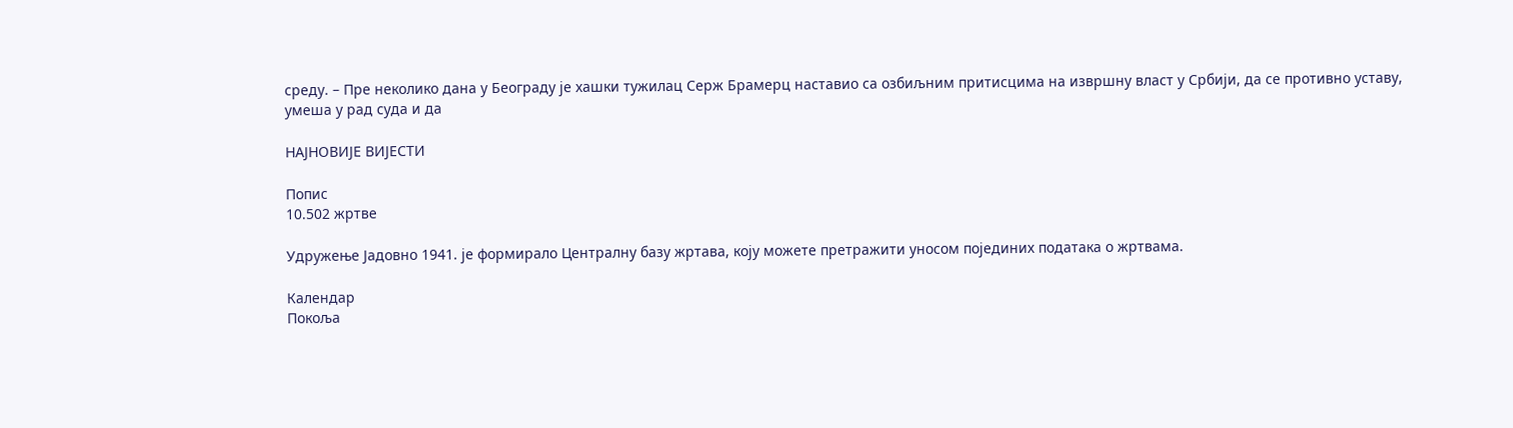среду. – Пре неколико дана у Београду је хашки тужилац Серж Брамерц наставио са озбиљним притисцима на извршну власт у Србији, да се противно уставу, умеша у рад суда и да

НАЈНОВИЈЕ ВИЈЕСТИ

Попис
10.502 жртве

Удружење Јадовно 1941. је формирало Централну базу жртава, коју можете претражити уносом појединих података о жртвама.

Календар
Покоља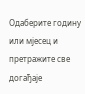Одаберите годину или мјесец и претражите све догађаје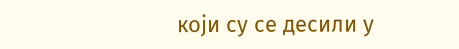који су се десили у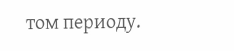том периоду.